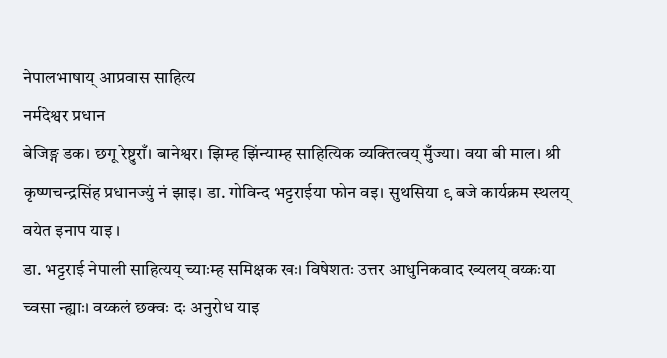नेपालभाषाय् आप्रवास साहित्य
नर्मदेश्वर प्रधान
बेजिङ्ग डक। छगू रेष्टुराँ। बानेश्वर। झिम्ह झिंन्याम्ह साहित्यिक व्यक्तित्वय् मुँज्या। वया बी माल। श्री कृष्णचन्द्रसिंह प्रधानज्युं नं झाइ। डा. गोविन्द भट्टराईया फोन वइ। सुथसिया ९ बजे कार्यक्रम स्थलय् वयेत इनाप याइ ।
डा. भट्टराई नेपाली साहित्यय् च्याःम्ह समिक्षक खः। विषेशतः उत्तर आधुनिकवाद ख्यलय् वय्कःया च्वसा न्ह्याः। वय्कलं छक्वः दः अनुरोध याइ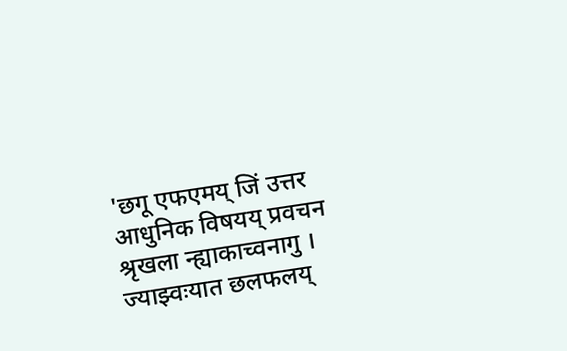'छगू एफएमय् जिं उत्तर आधुनिक विषयय् प्रवचन श्रृखला न्ह्याकाच्वनागु । ज्याझ्वःयात छलफलय्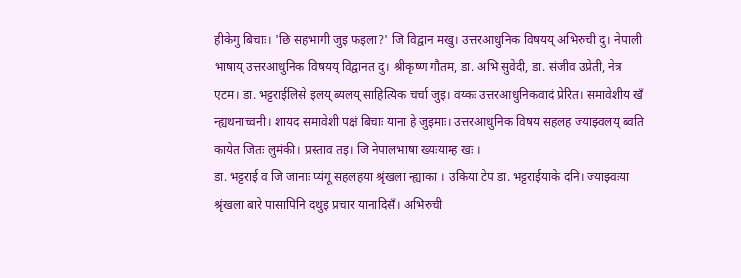हीकेगु बिचाः। 'छि सहभागी जुइ फइला?' जि विद्वान मखु। उत्तरआधुनिक विषयय् अभिरुची दु। नेपाली भाषाय् उत्तरआधुनिक विषयय् विद्वानत दु। श्रीकृष्ण गौतम, डा. अभि सुवेदी, डा. संजीव उप्रेती, नेत्र एटम। डा. भट्टराईलिसे इलय् ब्यलय् साहित्यिक चर्चा जुइ। वय्कः उत्तरआधुनिकवादं प्रेरित। समावेशीय खँ न्ह्यथनाच्वनी। शायद समावेशी पक्षं बिचाः याना हे जुइमाः। उत्तरआधुनिक विषय सहलह ज्याझ्वलय् ब्वति कायेत जितः लुमंकी। प्रस्ताव तइ। जि नेपालभाषा ख्यःयाम्ह खः ।
डा. भट्टराई व जि जानाः प्यंगू सहलहया श्रृंखला न्ह्याका । उकिया टेप डा. भट्टराईयाके दनि। ज्याझ्वःया श्रृंखला बारे पासापिनि दथुइ प्रचार यानादिसँ। अभिरुची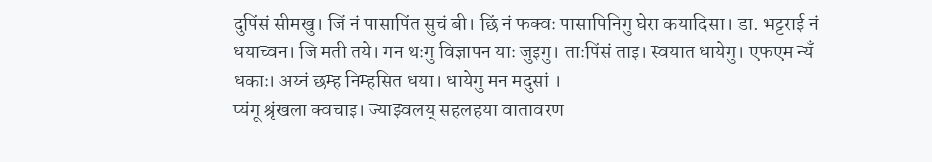दुपिंसं सीमखु। जिं नं पासापिंत सुचं बी। छिं नं फक्वः पासापिनिगु घेरा कयादिसा। डा. भट्टराई नं धयाच्वन। जि मती तये। गन थःगु विज्ञापन याः जुइगु। ताःपिंसं ताइ। स्वयात धायेगु। एफएम न्यँ धकाः। अय्नं छम्ह निम्हसित धया। धायेगु मन मदुसां ।
प्यंगू श्रृंखला क्वचाइ। ज्याझ्वलय् सहलहया वातावरण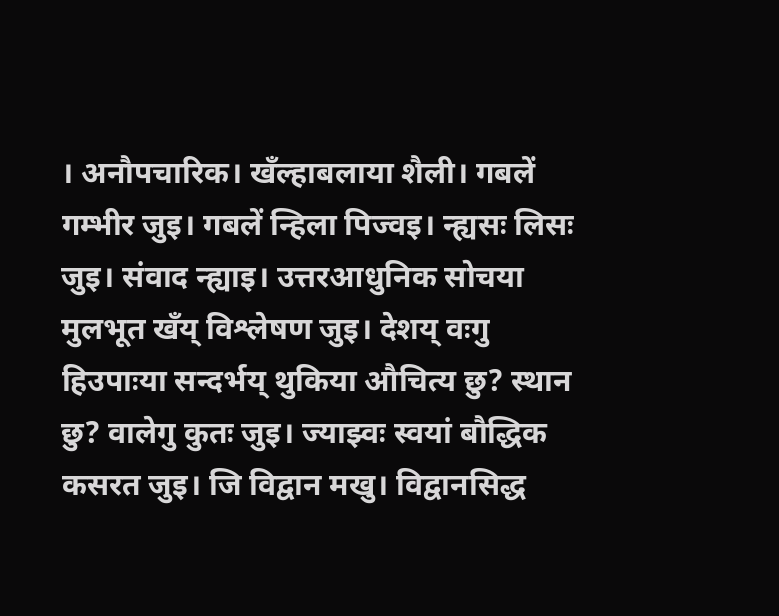। अनौपचारिक। खँल्हाबलाया शैली। गबलें गम्भीर जुइ। गबलें न्हिला पिज्वइ। न्ह्यसः लिसः जुइ। संवाद न्ह्याइ। उत्तरआधुनिक सोचया मुलभूत खँय् विश्लेषण जुइ। देशय् वःगु हिउपाःया सन्दर्भय् थुकिया औचित्य छु? स्थान छु? वालेगु कुतः जुइ। ज्याझ्वः स्वयां बौद्धिक कसरत जुइ। जि विद्वान मखु। विद्वानसिद्ध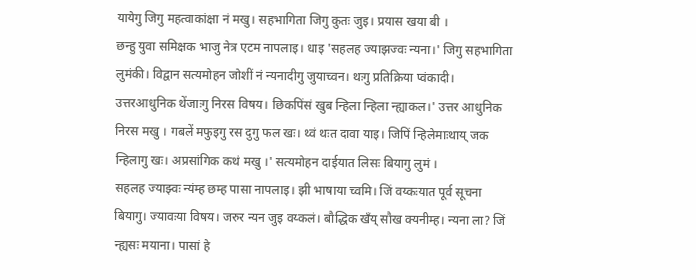यायेगु जिगु महत्वाकांक्षा नं मखु। सहभागिता जिगु कुतः जुइ। प्रयास खया बी ।
छन्हु युवा समिक्षक भाजु नेत्र एटम नापलाइ। धाइ 'सहलह ज्याझज्वः न्यना।' जिगु सहभागिता लुमंकी। विद्वान सत्यमोहन जोशीं नं न्यनादीगु जुयाच्वन। थःगु प्रतिक्रिया प्वंकादी। उत्तरआधुनिक थेंजाःगु निरस विषय। छिकपिंसं खुब न्हिला न्हिला न्ह्याकल।' उत्तर आधुनिक निरस मखु । गबलें मफुइगु रस दुगु फल खः। थ्वं थःत दावा याइ। जिपिं न्हिलेमाःथाय् जक न्हिलागु खः। अप्रसांगिक कथं मखु ।' सत्यमोहन दाईयात लिसः बियागु लुमं ।
सहलह ज्याझ्वः न्यंम्ह छम्ह पासा नापलाइ। झी भाषाया च्वमि। जिं वय्कःयात पूर्व सूचना बियागु। ज्यावःया विषय। जरुर न्यन जुइ वय्कलं। बौद्धिक खँय् सौख क्यनीम्ह। न्यना ला? जिं न्ह्यसः मयाना। पासां हे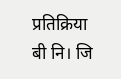प्रतिक्रिया बी नि। जि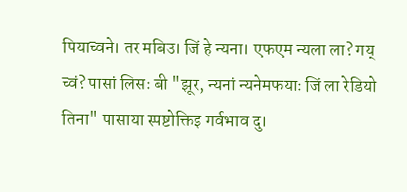पियाच्वने। तर मबिउ। जिं हे न्यना। एफएम न्यला ला? गय् च्वं? पासां लिसः बी "झूर, न्यनां न्यनेमफयाः जिं ला रेडियो तिना" पासाया स्पष्टोक्तिइ गर्वभाव दु।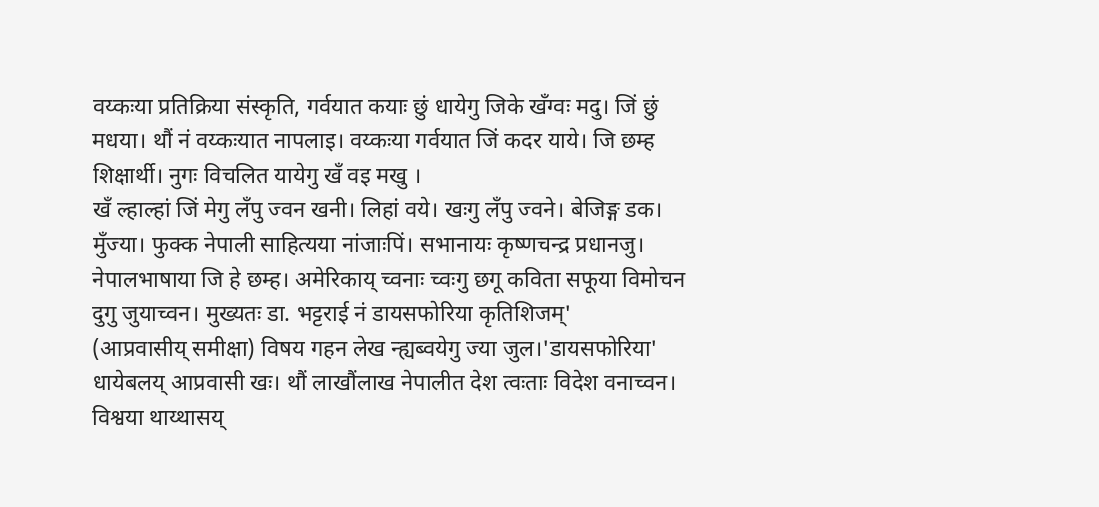वय्कःया प्रतिक्रिया संस्कृति, गर्वयात कयाः छुं धायेगु जिके खँग्वः मदु। जिं छुं मधया। थौं नं वय्कःयात नापलाइ। वय्कःया गर्वयात जिं कदर याये। जि छम्ह शिक्षार्थी। नुगः विचलित यायेगु खँ वइ मखु ।
खँ ल्हाल्हां जिं मेगु लँपु ज्वन खनी। लिहां वये। खःगु लँपु ज्वने। बेजिङ्ग डक। मुँज्या। फुक्क नेपाली साहित्यया नांजाःपिं। सभानायः कृष्णचन्द्र प्रधानजु। नेपालभाषाया जि हे छम्ह। अमेरिकाय् च्वनाः च्वःगु छगू कविता सफूया विमोचन दुगु जुयाच्वन। मुख्यतः डा. भट्टराई नं डायसफोरिया कृतिशिजम्'
(आप्रवासीय् समीक्षा) विषय गहन लेख न्ह्यब्वयेगु ज्या जुल।'डायसफोरिया' धायेबलय् आप्रवासी खः। थौं लाखौंलाख नेपालीत देश त्वःताः विदेश वनाच्वन। विश्वया थाय्थासय्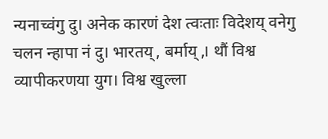न्यनाच्वंगु दु। अनेक कारणं देश त्वःताः विदेशय् वनेगु चलन न्हापा नं दु। भारतय्, बर्माय्,। थौं विश्व व्यापीकरणया युग। विश्व खुल्ला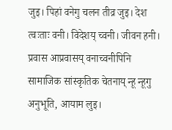जुइ। पिहां वनेगु चलन तीव्र जुइ। देश त्वःताः वनी। विदेशय् च्वनी। जीवन हनी। प्रवास आप्रवासय् वनाच्वनीपिनि सामाजिक सांस्कृतिक चेतनाय् न्हू न्हूगु अनुभूति, आयाम लुइ।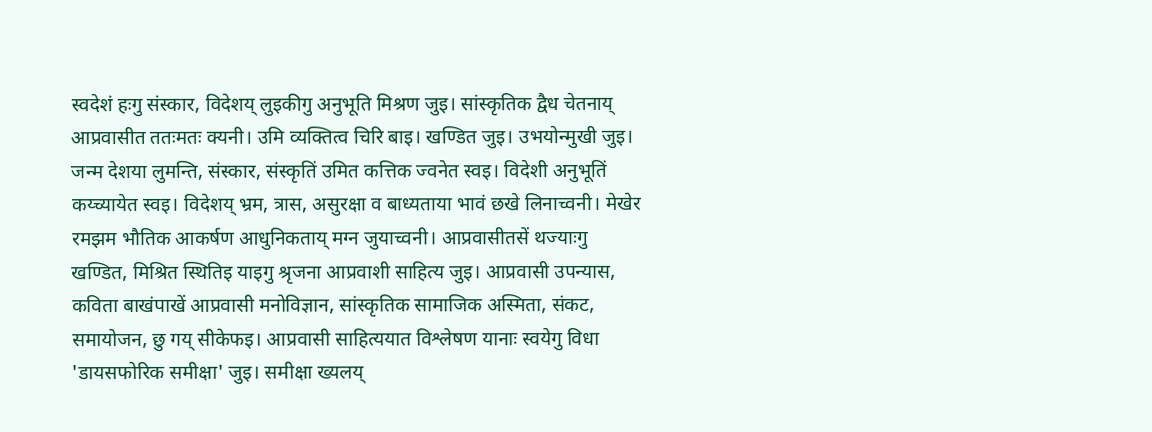स्वदेशं हःगु संस्कार, विदेशय् लुइकीगु अनुभूति मिश्रण जुइ। सांस्कृतिक द्वैध चेतनाय् आप्रवासीत ततःमतः क्यनी। उमि व्यक्तित्व चिरि बाइ। खण्डित जुइ। उभयोन्मुखी जुइ। जन्म देशया लुमन्ति, संस्कार, संस्कृतिं उमित कत्तिक ज्वनेत स्वइ। विदेशी अनुभूतिं कय्च्यायेत स्वइ। विदेशय् भ्रम, त्रास, असुरक्षा व बाध्यताया भावं छखे लिनाच्वनी। मेखेर रमझम भौतिक आकर्षण आधुनिकताय् मग्न जुयाच्वनी। आप्रवासीतसें थज्याःगु खण्डित, मिश्रित स्थितिइ याइगु श्रृजना आप्रवाशी साहित्य जुइ। आप्रवासी उपन्यास, कविता बाखंपाखें आप्रवासी मनोविज्ञान, सांस्कृतिक सामाजिक अस्मिता, संकट, समायोजन, छु गय् सीकेफइ। आप्रवासी साहित्ययात विश्लेषण यानाः स्वयेगु विधा 'डायसफोरिक समीक्षा' जुइ। समीक्षा ख्यलय्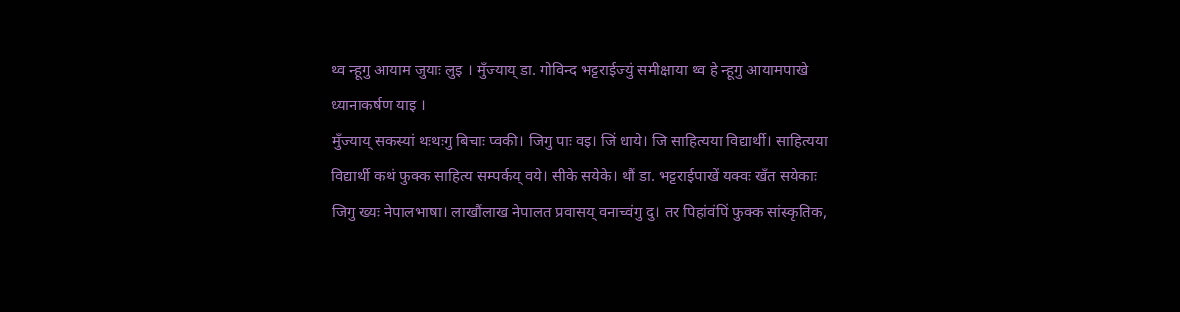थ्व न्हूगु आयाम जुयाः लुइ । मुँज्याय् डा. गोविन्द भट्टराईज्युं समीक्षाया थ्व हे न्हूगु आयामपाखे ध्यानाकर्षण याइ ।
मुँज्याय् सकस्यां थःथःगु बिचाः प्वकी। जिगु पाः वइ। जिं धाये। जि साहित्यया विद्यार्थी। साहित्यया विद्यार्थी कथं फुक्क साहित्य सम्पर्कय् वये। सीके सयेके। थौं डा. भट्टराईपाखें यक्वः खँत सयेकाः जिगु ख्यः नेपालभाषा। लाखौंलाख नेपालत प्रवासय् वनाच्वंगु दु। तर पिहांवंपिं फुक्क सांस्कृतिक,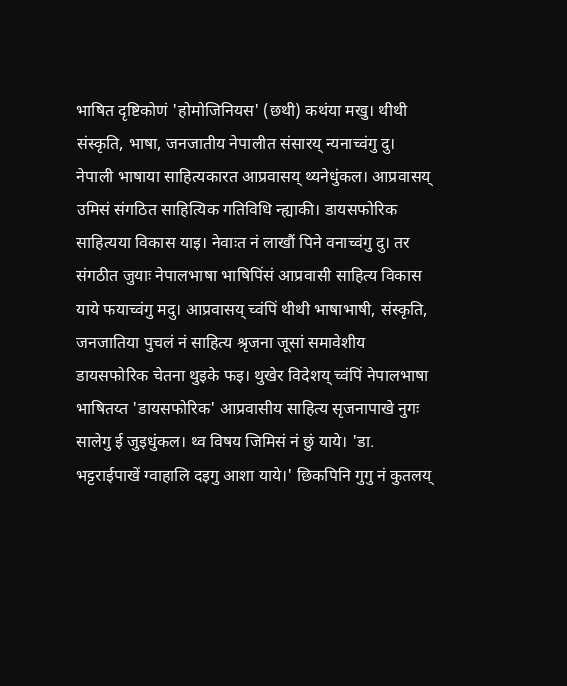भाषित दृष्टिकोणं 'होमोजिनियस' (छथी) कथंया मखु। थीथी संस्कृति, भाषा, जनजातीय नेपालीत संसारय् न्यनाच्वंगु दु। नेपाली भाषाया साहित्यकारत आप्रवासय् थ्यनेधुंकल। आप्रवासय् उमिसं संगठित साहित्यिक गतिविधि न्ह्याकी। डायसफोरिक साहित्यया विकास याइ। नेवाःत नं लाखौं पिने वनाच्वंगु दु। तर संगठीत जुयाः नेपालभाषा भाषिपिंसं आप्रवासी साहित्य विकास याये फयाच्वंगु मदु। आप्रवासय् च्वंपिं थीथी भाषाभाषी, संस्कृति, जनजातिया पुचलं नं साहित्य श्रृजना जूसां समावेशीय डायसफोरिक चेतना थुइके फइ। थुखेर विदेशय् च्वंपिं नेपालभाषा भाषितय्त 'डायसफोरिक' आप्रवासीय साहित्य सृजनापाखे नुगः सालेगु ई जुइधुंकल। थ्व विषय जिमिसं नं छुं याये। 'डा. भट्टराईपाखें ग्वाहालि दइगु आशा याये।' छिकपिनि गुगु नं कुतलय्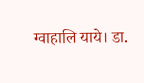ग्वाहालि याये। डा.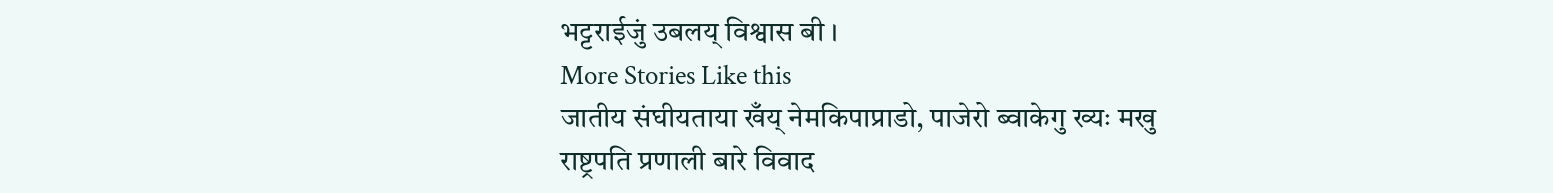भट्टराईजुं उबलय् विश्वास बी ।
More Stories Like this
जातीय संघीयताया खँय् नेमकिपाप्राडो, पाजेरो ब्वाकेगु ख्यः मखु
राष्ट्रपति प्रणाली बारे विवाद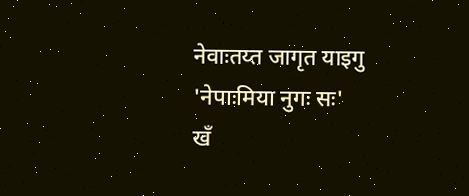नेवाःतय्त जागृत याइगु 'नेपाःमिया नुगः सः'
खँ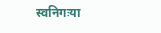स्वनिगःया